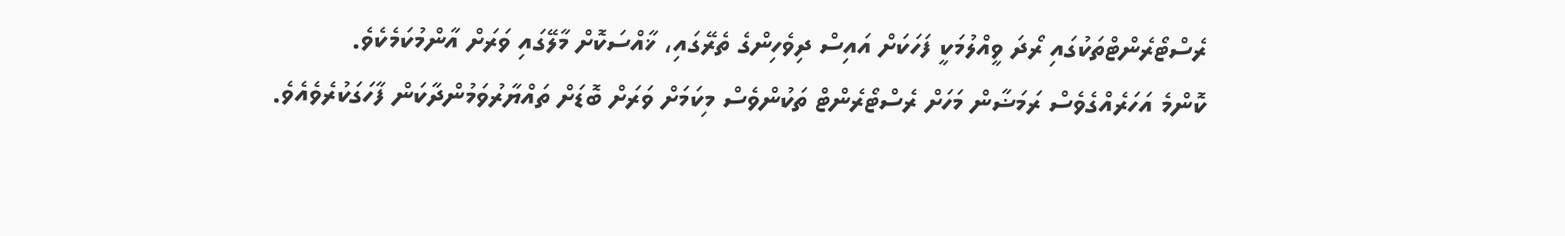ރެސްޓޯރެންޓްތަކުގައި ރޯދަ ވީއްލުމަކީ ފަހަކަށް އައިސް ދިވެހިންގެ ތެރޭގައި، ޚާއްސަކޮށް މާލޭގައި ވަރަށް އާންމުކަމެކެވެ.
ކޮންމެ އަހަރެއްގެވެސް ރަމަޟާން މަހަށް ރެސްޓޯރެންޓް ތަކުންވެސް މިކަމަށް ވަރަށް ބޮޑަށް ތައްޔާރުވަމުންދާކަން ފާހަގަކުރެވެއެވެ.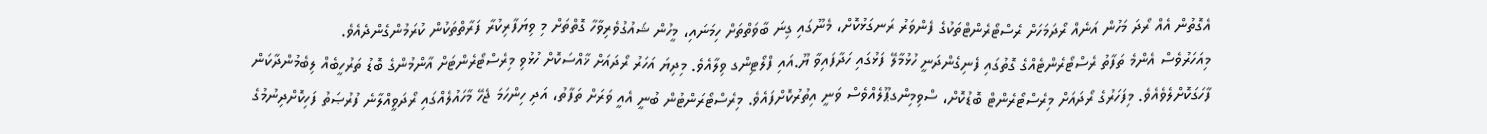އެގޮތުން އެއް ރޯދަ މަހުން އަނެއް ރޯދަމަހަށް ރެސްޓޯރެންޓްތަކުގެ ފެންވަރު ރަނގަޅުކޮށް، މެނޫގައި ގިނަ ބާވަތްތަށް ހިމަނައި، މީހުން ޝައުގުވެރިވާހާ ގޮތްތަށް މި ވިޔަފާރިކުރާ ފަރާތްތަކުން ކުރަމުންގެންދެއެވެ.
މިއަހަރުވެސް އެންމެ ތަފާތު ރެސްޓޯރެންޓެއްގެ ގޮތުގައި ފެނިގެންދަނީ ހުޅުމާލޭ ފަޅުގައި ހަދާފައިވާ ޔޫ.އައި ފްލޯޓިންގ ވިލާއެވެ. މިދިޔަ އަހަރު ރޯދައަށް ޚާއްސަކޮށް ހުޅުވި މިރެސްޓޯރެންޓަށް އާންމުންގެ ބޮޑު ތަރުހީބެއް ލިބެމުންދާކަން ފާހަގަކޮށްލެވެއެވެ. މިފަހަރުގެ ރޯދައަށް މިރެސްޓޯރެންޓް ބޮޑުކޮށް، ސްވިމިންގޕޫލެއްވެސް ވަނީ އިތުރުކޮށްފައެވެ. މިރެސްޓޯރަންޓުން ބުނީ އެއީ ވަރަށް ތަފާތު، އަދި ހިންހަމަ ޖެހޭ މާހައުލެއްގައި ރޯދަވީއްލާނެ ފުރުޞަތު ފަހިކޮށްދިނުމުގެ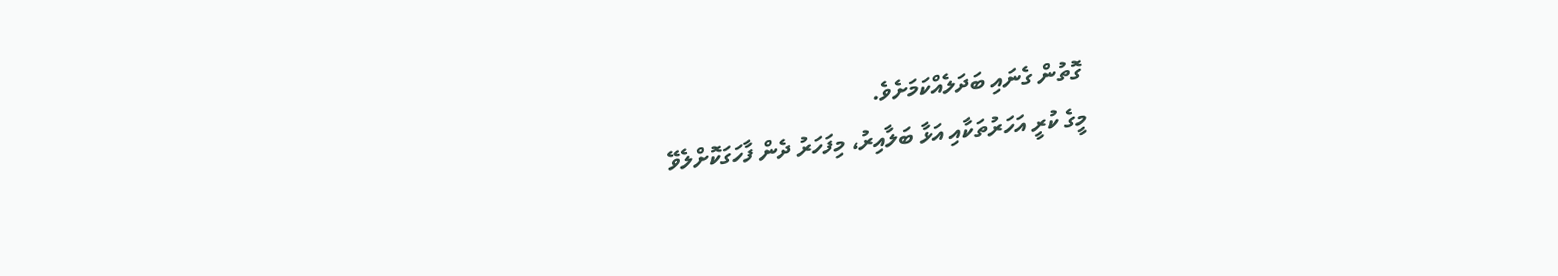ގޮތުން ގެނައި ބަދަލެއްކަމަށެވެ.
މީގެ ކުރީ އަހަރުތަކާއި އަޅާ ބަލާއިރު، މިފަހަރު ދެން ފާހަގަކޮށްލެވޭ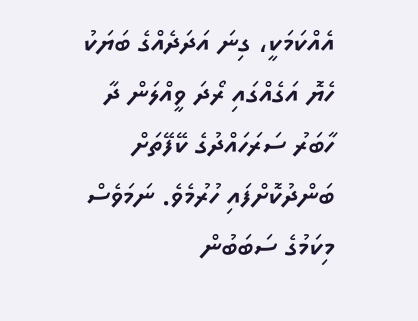އެއްކަމަކީ، ގިނަ އަދަދެއްގެ ބަޔަކު ހެޔޮ އަގެއްގައި ރޯދަ ވީއްލަން ދާ ހާބަރު ސަރަހައްދުގެ ކޭފޭތަށް ބަންދުކޮށްފައި ހުރުމެވެ. ނަމަވެސް މިކަމުގެ ސަބަބުން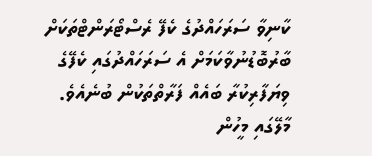ކާނިވާ ސަރަހައްދުގެ ކެފޭ ރެސްޓޯރަންޓްތަކަށް ބާރުބޮޑުނުވާކަމަށް އެ ސަރަހައްދުގައި ކެފޭގެ ވިޔަފާރިކުރާ ބައެއް ފަރާތްތަކުން ބުނެއެވެ.
މާލޭގައި މީހުން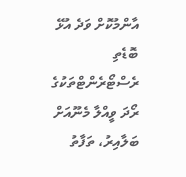އާންމުކޮށް ވަދެ އުޅޭ ބޮޑެތި ރެސްޓޯރެންޓްތަކުގެ ރޯދަ ވީއްލާ މެނޫއަށް ބަލާއިރު، ތަފާތު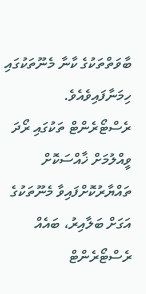ބާވަތްތަކުގެ ކާނާ މެނޫތަކުގައި ހިމަނާފައިވެއެވެ. ރެސްޓޯރެންޓް ތަކުގައި ރޯދަ ވީއްލުމަށް ޚާއްސަކޮށް ތައްޔާރުކޮށްފައިވާ މެނޫތަކުގެ އަގަށް ބަލާއިރު، ބައެއް ރެސްޓޯރެންޓް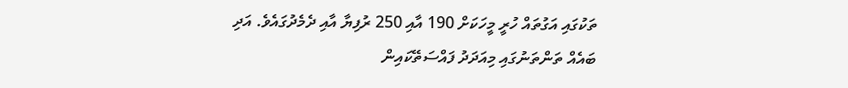ތަކުގައި އަގުތައް ހުރީ މީހަކަށް 190 އާއި 250 ރުފިޔާ އާއި ދެމެދުގައެވެ. އަދި ބައެއް ތަންތަނުގައި މިއަދަދު ފައްސަތޭކައިން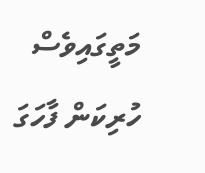މަތީގައިވެސް ހުރިކަން ފާހަގަ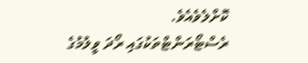ކޮށްލެވެއެވެ.
ރެސްޓޯރަންޓްތަކުގައި ރޯދަ ވީލުމުގެ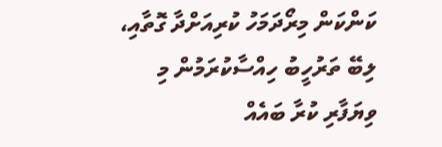ކަންކަން މިރޯދަމަހު ކުރިއަށްދާ ގޮތާއި، ލިބޭ ތަރުހީބު ހިއްސާކުރަމުން މި ވިޔަފާރި ކުރާ ބައެއް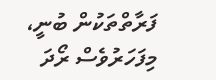ފަރާތްތަކުން ބުނީ، މިފަހަރުވެސް ރޯދަ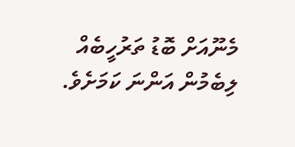މެނޫއަށް ބޮޑު ތަރުހީބެއް ލިބެމުން އަންނަ ކަމަށެވެ.